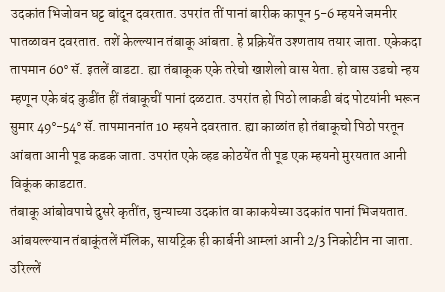उदकांत भिजोवन घट्ट बांदून दवरतात. उपरांत तीं पानां बारीक कापून 5-6 म्हयने जमनीर पातळावन दवरतात. तशें केल्ल्यान तंबाकू आंबता. हे प्रक्रियेंत उश्णताय तयार जाता. एकेकदा तापमान 60° सॅ. इतलें वाडटा. ह्या तंबाकूक एके तरेचो खाशेलो वास येता. हो वास उडचो न्हय म्हणून एके बंद कुडींत हीं तंबाकूचीं पानां दळटात. उपरांत हो पिठो लाकडी बंद पोटयांनी भरून सुमार 49°-54° सॅ. तापमाननांत 10 म्हयने दवरतात. ह्या काळांत हो तंबाकूचो पिठो परतून आंबता आनी पूड कडक जाता. उपरांत एके व्हड कोठयेंत ती पूड एक म्हयनो मुरयतात आनी विकूंक काडटात.
तंबाकू आंबोवपाचे दुसरे कृतींत, चुन्याच्या उदकांत वा काकयेच्या उदकांत पानां भिजयतात. आंबयल्ल्यान तंबाकूंतलें मॅलिक, सायट्रिक ही कार्बनी आम्लां आनी 2/3 निकोटीन ना जाता. उरिल्लें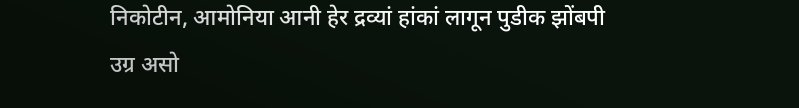निकोटीन, आमोनिया आनी हेर द्रव्यां हांकां लागून पुडीक झोंबपी उग्र असो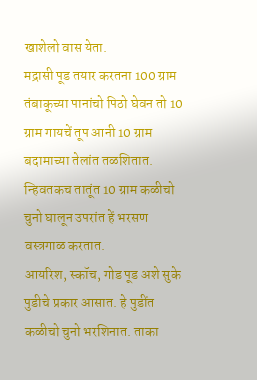खाशेलो वास येता.
मद्रासी पूड तयार करतना 100 ग्राम तंबाकूच्या पानांचो पिठो घेवन तो 10 ग्राम गायचें तूप आनी 10 ग्राम बदामाच्या तेलांत तळशितात. न्हिवतकच तातूंत 10 ग्राम कळीचो चुनो घालून उपरांत हें भरसण वस्त्रगाळ करतात.
आयरिश, स्कॉच, गोड पूड अशे सुके पुडीचे प्रकार आसात. हे पुडींत कळीचो चुनो भरशिनात. ताका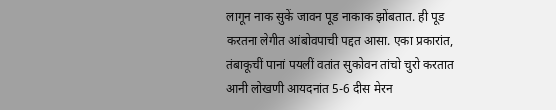लागून नाक सुकें जावन पूड नाकाक झोंबतात. ही पूड करतना लेगीत आंबोवपाची पद्दत आसा. एका प्रकारांत, तंबाकूचीं पानां पयलीं वतांत सुकोवन तांचो चुरो करतात आनी लोखणी आयदनांत 5-6 दीस मेरन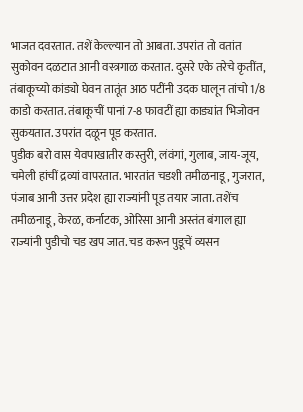भाजत दवरतात. तशें केल्ल्यान तो आबता. उपरांत तो वतांत सुकोवन दळटात आनी वस्त्रगाळ करतात. दुसरे एके तरेचे कृतींत, तंबाकूच्यो कांड्यो घेवन तातूंत आठ पटींनी उदक घालून तांचो 1/8 काडो करतात. तंबाकूचीं पानां 7-8 फावटीं ह्या काड्यांत भिजोवन सुकयतात. उपरांत दळून पूड करतात.
पुडीक बरो वास येवपाखातीर कस्तुरी, लंवंगां, गुलाब, जाय-जूय, चमेली हांचीं द्रव्यां वापरतात. भारतांत चडशी तमीळनाडू, गुजरात, पंजाब आनी उत्तर प्रदेश ह्या राज्यांनी पूड तयार जाता. तशेंच तमीळनाडू, केरळ, कर्नाटक, ओरिसा आनी अस्तंत बंगाल ह्या राज्यांनी पुडीचो चड खप जात. चड करून पुडूचें व्यसन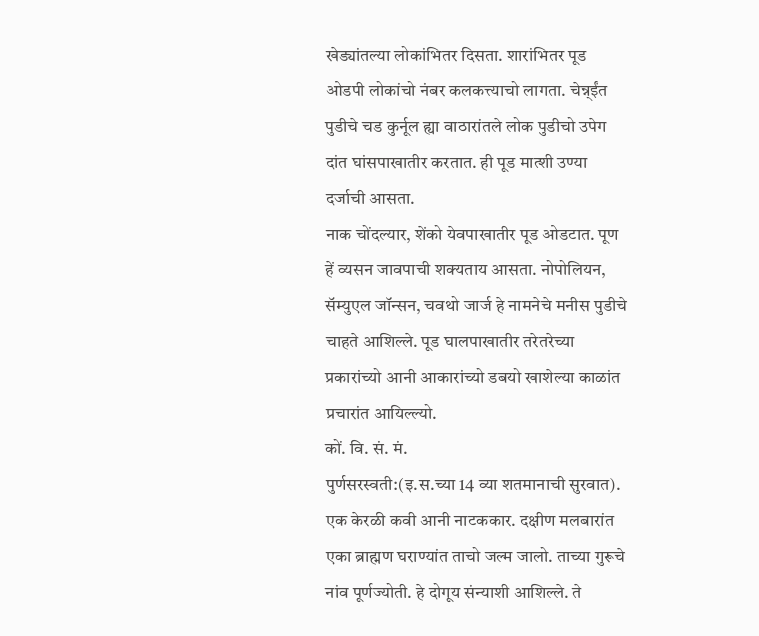खेड्यांतल्या लोकांभितर दिसता. शारांभितर पूड ओडपी लोकांचो नंबर कलकत्त्याचो लागता. चेन्न्ईंत पुडीचे चड कुर्नूल ह्या वाठारांतले लोक पुडीचो उपेग दांत घांसपाखातीर करतात. ही पूड मात्शी उण्या दर्जाची आसता.
नाक चोंदल्यार, शेंको येवपाखातीर पूड ओडटात. पूण हें व्यसन जावपाची शक्यताय आसता. नोपोलियन, सॅम्युएल जॉन्सन, चवथो जार्ज हे नामनेचे मनीस पुडीचे चाहते आशिल्ले. पूड घालपाखातीर तरेतरेच्या प्रकारांच्यो आनी आकारांच्यो डबयो खाशेल्या काळांत प्रचारांत आयिल्ल्यो.
कों. वि. सं. मं.
पुर्णसरस्वती:(इ.स.च्या 14 व्या शतमानाची सुरवात).
एक केरळी कवी आनी नाटककार. दक्षीण मलबारांत एका ब्राह्मण घराण्यांत ताचो जल्म जालो. ताच्या गुरूचे नांव पूर्णज्योती. हे दोगूय संन्याशी आशिल्ले. ते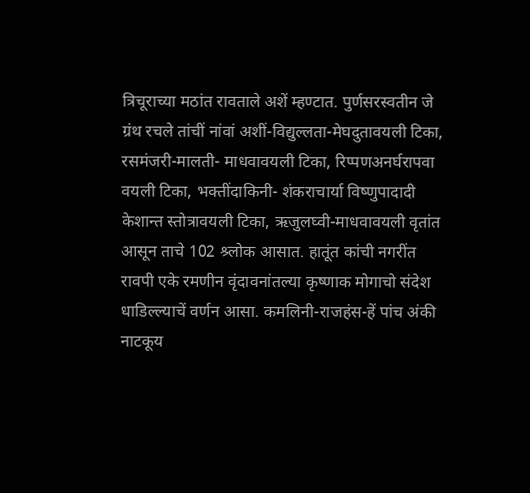त्रिचूराच्या मठांत रावताले अशें म्हण्टात. पुर्णसरस्वतीन जे ग्रंथ रचले तांचीं नांवां अशीं-विद्युल्लता-मेघदुतावयली टिका, रसमंजरी-मालती- माधवावयली टिका, रिप्पणअनर्घरापवा वयली टिका, भक्तींदाकिनी- शंकराचार्या विष्णुपादादी केशान्त स्तोत्रावयली टिका, ऋजुलघ्वी-माधवावयली वृतांत आसून ताचे 102 श्र्लोक आसात. हातूंत कांची नगरींत रावपी एके रमणीन वृंदावनांतल्या कृष्णाक मोगाचो संदेश धाडिल्ल्याचें वर्णन आसा. कमलिनी-राजहंस-हें पांच अंकी नाटकूय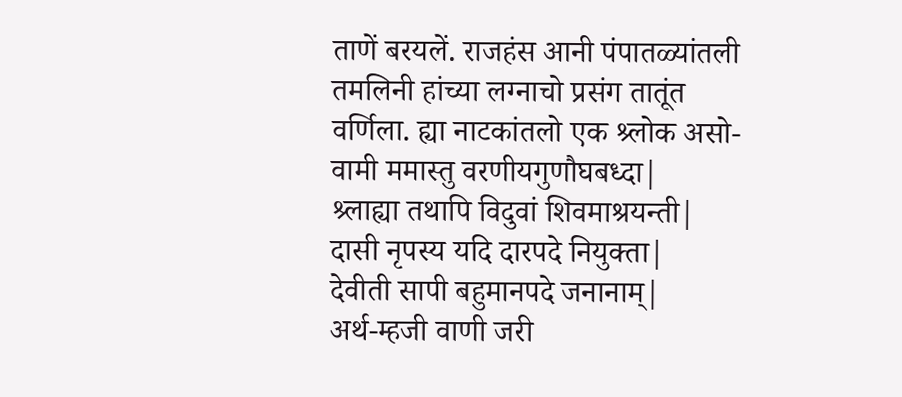ताणें बरयलें. राजहंस आनी पंपातळ्यांतली तमलिनी हांच्या लग्नाचो प्रसंग तातूंत वर्णिला. ह्या नाटकांतलो एक श्र्लोक असो-
वामी ममास्तु वरणीयगुणौघबध्दा|
श्र्लाह्या तथापि विदुवां शिवमाश्रयन्ती|
दासी नृपस्य यदि दारपदे नियुक्ता|
देवीती सापी बहुमानपदे जनानाम्|
अर्थ-म्हजी वाणी जरी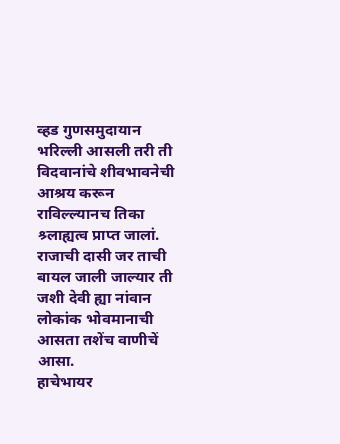व्हड गुणसमुदायान भरिल्ली आसली तरी ती विदवानांचे शीवभावनेची आश्रय करून राविल्ल्यानच तिका श्र्लाह्यत्व प्राप्त जालां. राजाची दासी जर ताची बायल जाली जाल्यार ती जशी देवी ह्या नांवान लोकांक भोवमानाची आसता तशेंच वाणीचें आसा.
हाचेभायर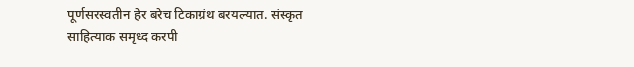पूर्णसरस्वतीन हेर बरेच टिकाग्रंथ बरयल्यात. संस्कृत साहित्याक समृध्द करपी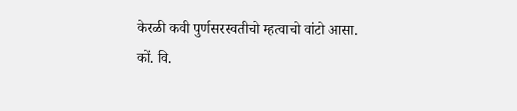केरळी कवी पुर्णसरस्वतीचो म्हत्वाचो वांटो आसा.
कों. वि.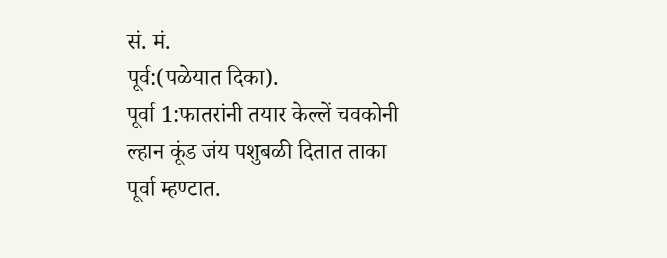सं. मं.
पूर्व:(पळेयात दिका).
पूर्वा 1:फातरांनी तयार केल्लें चवकोनी ल्हान कूंड जंय पशुबळी दितात ताका पूर्वा म्हण्टात.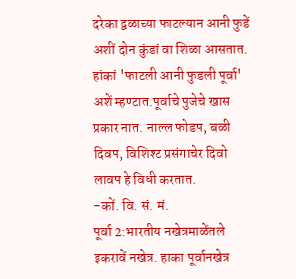दरेका द्वळाच्या फाटल्यान आनी फुडें अशीं दोन कुंडां वा शिळा आसतात. हांकां 'फाटली आनी फुडली पूर्वा' अशें म्हण्टात.पूर्वाचे पुजेचे खास प्रकार नात. नाल्ल फोडप, बळी दिवप, विशिश्ट प्रसंगाचेर दिवो लावप हे विधी करतात.
-कों. वि. सं. मं.
पूर्वा 2:भारतीय नखेत्रमाळेंतले इकरावें नखेत्र. हाका पूर्वानखेत्र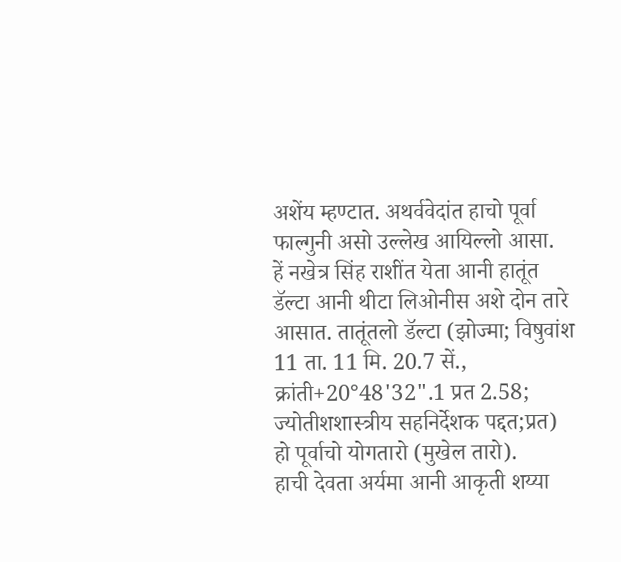अशेंय म्हण्टात. अथर्ववेदांत हाचो पूर्वा फाल्गुनी असो उल्लेख आयिल्लो आसा.
हें नखेत्र सिंह राशींत येता आनी हातूंत डॅल्टा आनी थीटा लिओनीस अशे दोन तारे आसात. तातूंतलो डॅल्टा (झोज्मा; विषुवांश 11 ता. 11 मि. 20.7 सें., क्रांती+20°48'32".1 प्रत 2.58; ज्योतीशशास्त्रीय सहनिर्देशक पद्दत;प्रत) हो पूर्वाचो योगतारो (मुखेल तारो).
हाची देवता अर्यमा आनी आकृती शय्या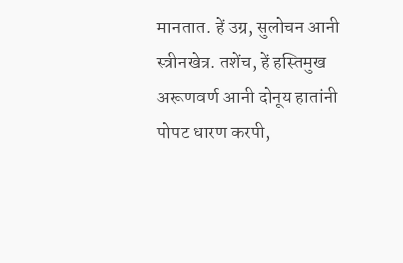मानतात. हें उग्र, सुलोचन आनी स्त्रीनखेत्र. तशेंच, हें हस्तिमुख अरूणवर्ण आनी दोनूय हातांनी पोपट धारण करपी,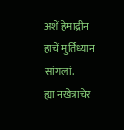अशें हेमाद्रीन हाचें मुर्तिध्यान सांगलां.
ह्या नखेत्राचेर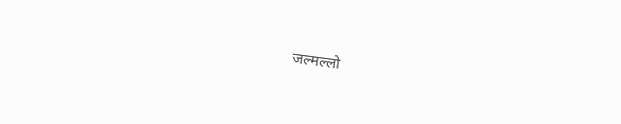जल्मल्लो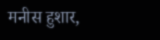मनीस हुशार,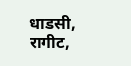धाडसी, रागीट,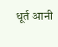धूर्त आनी